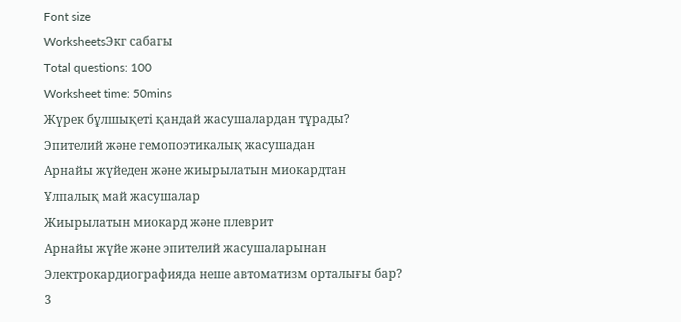Font size
WorksheetsЭкг сабагы
Total questions: 100
Worksheet time: 50mins
Жүрек бұлшықеті қандай жасушалардан тұрады?
Эпителий және гемопоэтикалық жасушадан
Арнайы жүйеден және жиырылатын миокардтан
Ұлпалық май жасушалар
Жиырылатын миокард және плеврит
Арнайы жүйе және эпителий жасушаларынан
Электрокардиографияда неше автоматизм орталығы бар?
3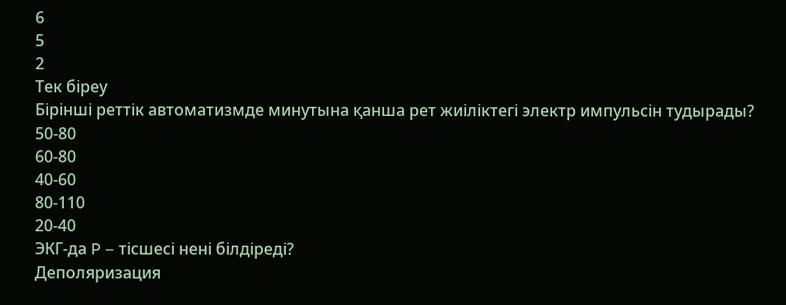6
5
2
Тек біреу
Бірінші реттік автоматизмде минутына қанша рет жиіліктегі электр импульсін тудырады?
50-80
60-80
40-60
80-110
20-40
ЭКГ-да P – тісшесі нені білдіреді?
Деполяризация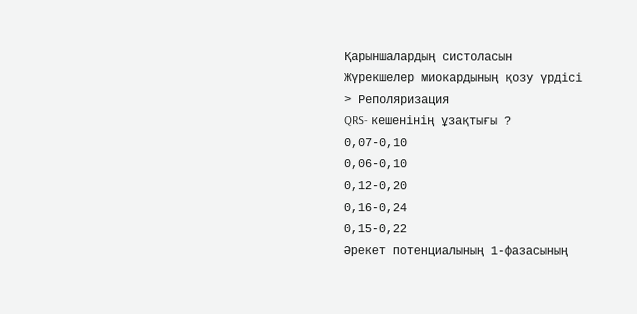Қарыншалардың систоласын
Жүрекшелер миокардының қозу үрдісі
> Реполяризация
QRS- кешенінің ұзақтығы ?
0,07-0,10
0,06-0,10
0,12-0,20
0,16-0,24
0,15-0,22
Әрекет потенциалының 1-фазасының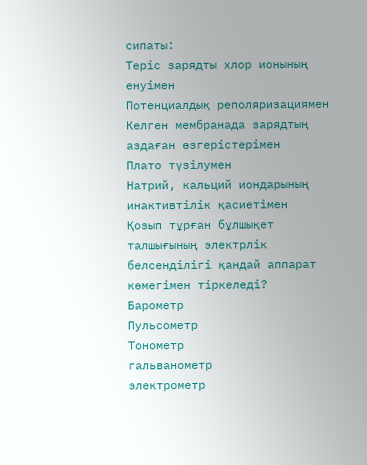сипаты:
Теріс зарядты хлор ионының енуімен
Потенциалдық реполяризациямен
Келген мембранада зарядтың аздаған өзгерістерімен
Плато түзілумен
Натрий, кальций иондарының инактивтілік қасиетімен
Қозып тұрған бұлшықет талшығының электрлік белсенділігі қандай аппарат көмегімен тіркеледі?
Барометр
Пульсометр
Тонометр
гальванометр
электрометр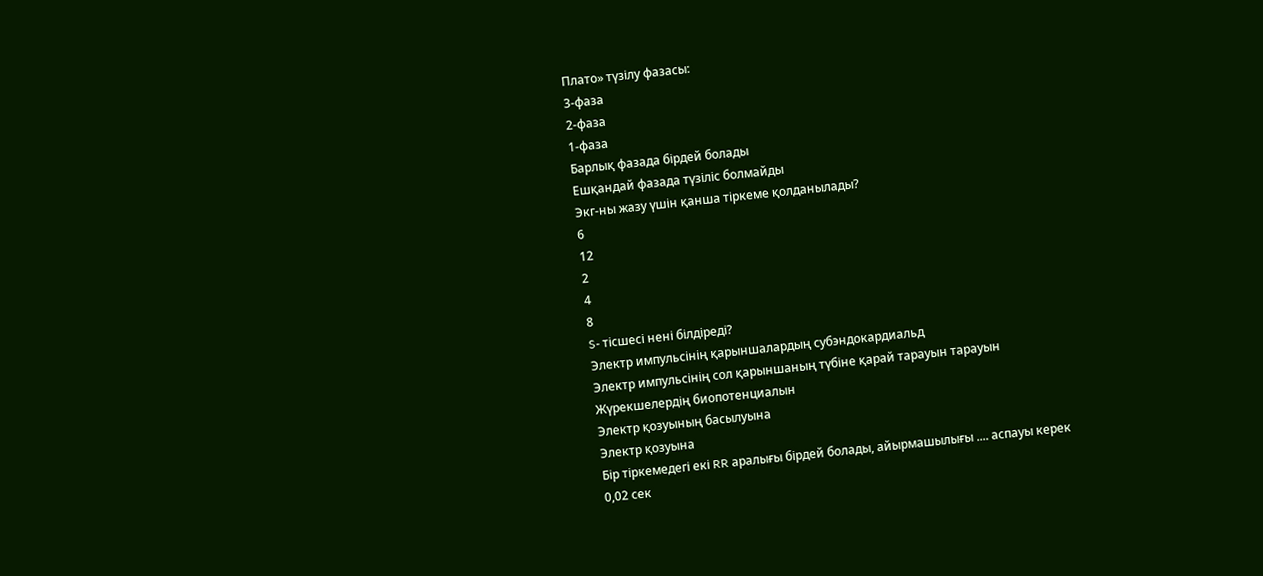Плато» түзілу фазасы:
3-фаза
2-фаза
1-фаза
Барлық фазада бірдей болады
Ешқандай фазада түзіліс болмайды
Экг-ны жазу үшін қанша тіркеме қолданылады?
6
12
2
4
8
S- тісшесі нені білдіреді?
Электр импульсінің қарыншалардың субэндокардиальд
Электр импульсінің сол қарыншаның түбіне қарай тарауын тарауын
Жүрекшелердің биопотенциалын
Электр қозуының басылуына
Электр қозуына
Бір тіркемедегі екі RR аралығы бірдей болады, айырмашылығы .... аспауы керек
0,02 сек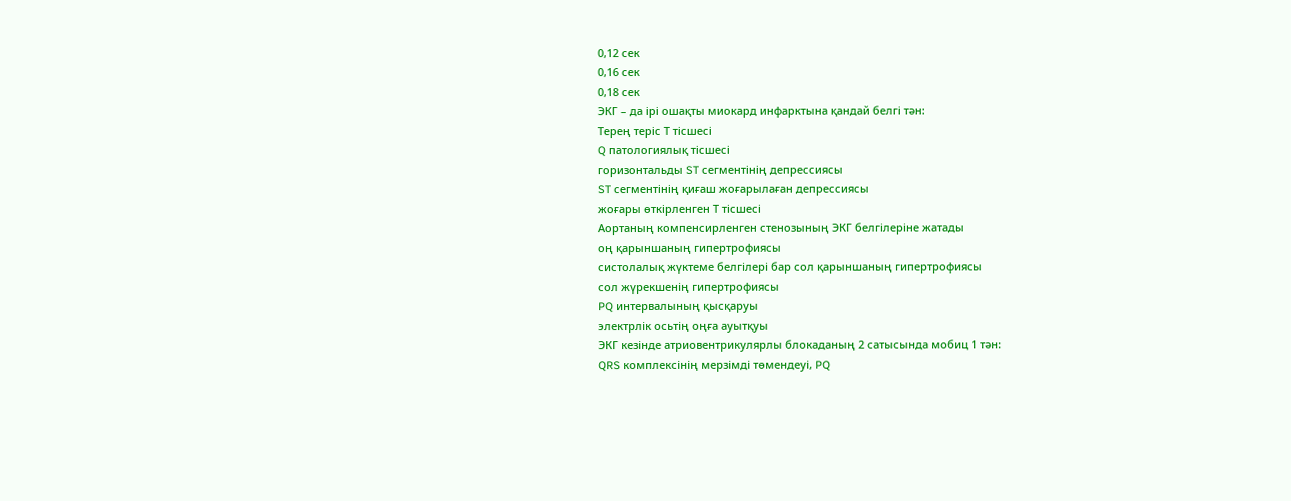0,12 сек
0,16 сек
0,18 сек
ЭКГ – да ірі ошақты миокард инфарктына қандай белгі тән:
Tерең теріс Т тісшесі
Q патологиялық тісшесі
горизонтальды ST сегментінің депрессиясы
ST сегментінің қиғаш жоғарылаған депрессиясы
жоғары өткірленген Т тісшесі
Аортаның компенсирленген стенозының ЭКГ белгілеріне жатады
оң қарыншаның гипертрофиясы
систолалық жүктеме белгілері бар сол қарыншаның гипертрофиясы
сол жүрекшенің гипертрофиясы
PQ интервалының қысқаруы
электрлік осьтің оңға ауытқуы
ЭКГ кезінде атриовентрикулярлы блокаданың 2 сатысында мобиц 1 тән:
QRS комплексінің мерзімді төмендеуі, PQ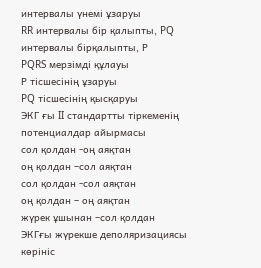интервалы үнемі ұзаруы
RR интервалы бір қалыпты, PQ интервалы бірқалыпты, Р
PQRS мерзімді құлауы
Р тісшесінің ұзаруы
PQ тісшесінің қысқаруы
ЭКГ ғы II стандартты тіркеменің потенциалдар айырмасы
сол қолдан -оң аяқтан
оң қолдан –сол аяқтан
сол қолдан -сол аяқтан
оң қолдан – оң аяқтан
жүрек ұшынан –сол қолдан
ЭКГғы жүрекше деполяризациясы көрініс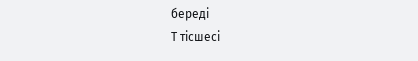береді
Т тісшесі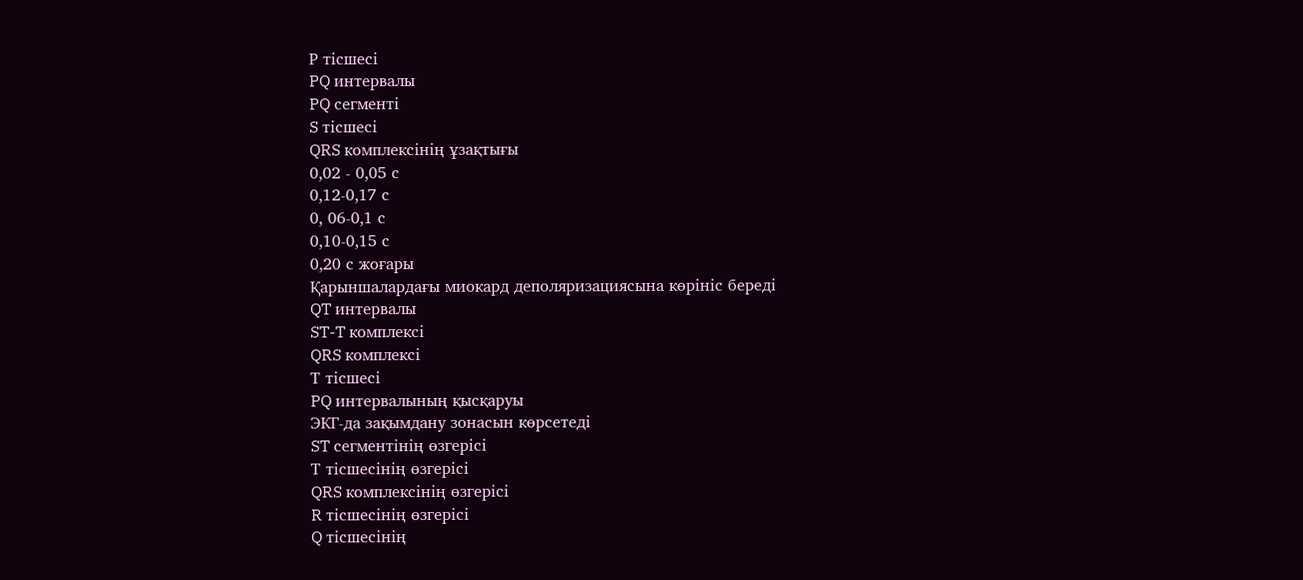Р тісшесі
PQ интервалы
PQ сегменті
S тісшесі
QRS комплексінің ұзақтығы
0,02 - 0,05 с
0,12-0,17 с
0, 06-0,1 с
0,10-0,15 с
0,20 с жоғары
Қарыншалардағы миокард деполяризациясына көрініс береді
QT интервалы
ST-T комплексі
QRS комплексі
Т тісшесі
PQ интервалының қысқаруы
ЭКГ-да зақымдану зонасын көрсетеді
ST сегментінің өзгерісі
Т тісшесінің өзгерісі
QRS комплексінің өзгерісі
R тісшесінің өзгерісі
Q тісшесінің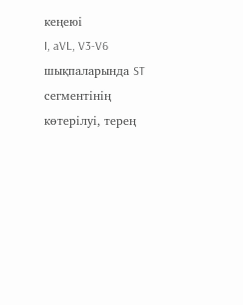кеңеюі
I, aVL, V3-V6 шықпаларында ST сегментінің көтерілуі, терең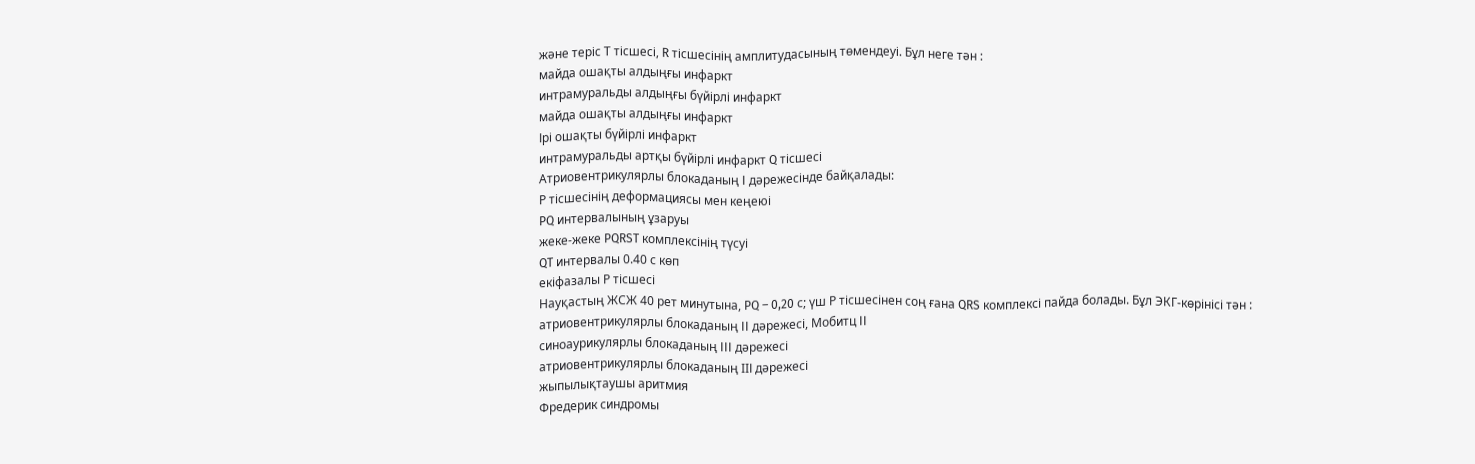және теріс Т тісшесі, R тісшесінің амплитудасының төмендеуі. Бұл неге тән :
майда ошақты алдыңғы инфаркт
интрамуральды алдыңғы бүйірлі инфаркт
майда ошақты алдыңғы инфаркт
Ірі ошақты бүйірлі инфаркт
интрамуральды артқы бүйірлі инфаркт Q тісшесі
Атриовентрикулярлы блокаданың I дәрежесінде байқалады:
Р тісшесінің деформациясы мен кеңеюі
PQ интервалының ұзаруы
жеке-жеке PQRST комплексінің түсуі
QT интервалы 0.40 с көп
екіфазалы Р тісшесі
Науқастың ЖСЖ 40 рет минутына, PQ – 0,20 с; үш Р тісшесінен соң ғана QRS комплексі пайда болады. Бұл ЭКГ-көрінісі тән :
атриовентрикулярлы блокаданың II дәрежесі, Мобитц II
синоаурикулярлы блокаданың III дәрежесі
атриовентрикулярлы блокаданың IIІ дәрежесі
жыпылықтаушы аритмия
Фредерик синдромы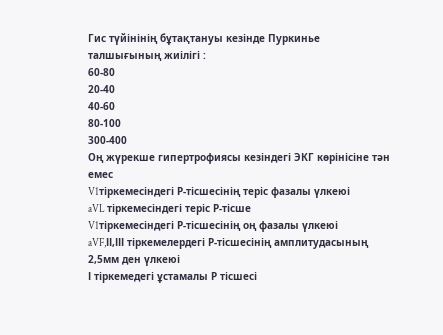Гис түйінінің бұтақтануы кезінде Пуркинье талшығының жиілігі :
60-80
20-40
40-60
80-100
300-400
Оң жүрекше гипертрофиясы кезіндегі ЭКГ көрінісіне тән емес
V1тіркемесіндегі Р-тісшесінің теріс фазалы үлкеюі
aVL тіркемесіндегі теріс Р-тісше
V1тіркемесіндегі Р-тісшесінің оң фазалы үлкеюі
aVF,ІІ,ІІІ тіркемелердегі Р-тісшесінің амплитудасының 2,5мм ден үлкеюі
І тіркемедегі ұстамалы Р тісшесі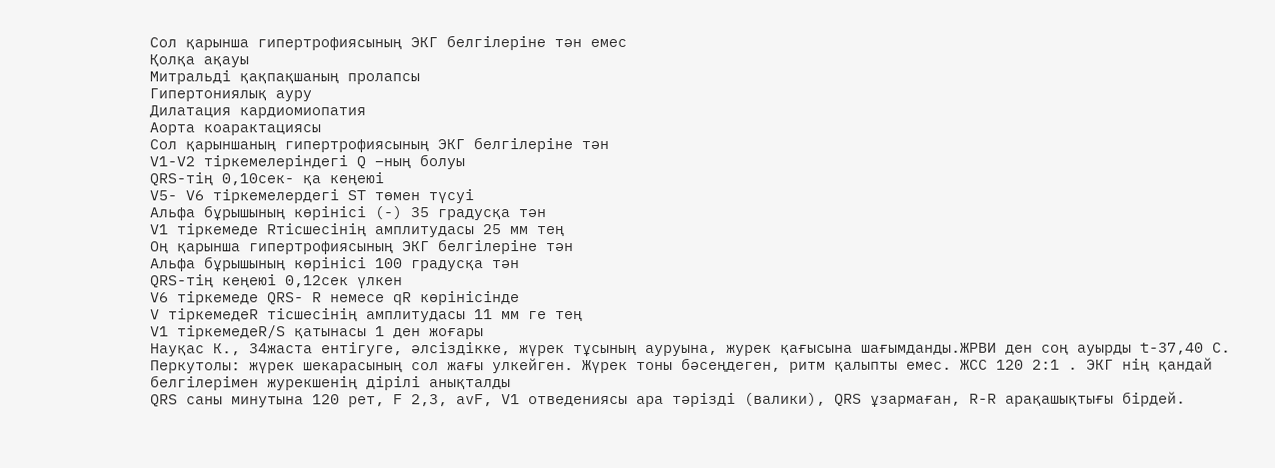Сол қарынша гипертрофиясының ЭКГ белгілеріне тән емес
Қолқа ақауы
Митральді қақпақшаның пролапсы
Гипертониялық ауру
Дилатация кардиомиопатия
Аорта коарактациясы
Сол қарыншаның гипертрофиясының ЭКГ белгілеріне тән
V1-V2 тіркемелеріндегі Q –ның болуы
QRS-тің 0,10сек- қа кеңеюі
V5- V6 тіркемелердегі ST төмен түсуі
Альфа бұрышының көрінісі (-) 35 градусқа тән
V1 тіркемеде Rтісшесінің амплитудасы 25 мм тең
Оң қарынша гипертрофиясының ЭКГ белгілеріне тән
Альфа бұрышының көрінісі 100 градусқа тән
QRS-тің кеңеюі 0,12сек үлкен
V6 тіркемеде QRS- R немесе qR көрінісінде
V тіркемедеR тісшесінің амплитудасы 11 мм ге тең
V1 тіркемедеR/S қатынасы 1 ден жоғары
Науқас К., 34жаста ентігуге, әлсіздікке, жүрек тұсының ауруына, журек қағысына шағымданды.ЖРВИ ден соң ауырды t-37,40 C. Перкутолы: жүрек шекарасының сол жағы улкейген. Жүрек тоны бәсеңдеген, ритм қалыпты емес. ЖСС 120 2:1 . ЭКГ нің қандай белгілерімен журекшенің дірілі анықталды
QRS саны минутына 120 рет, F 2,3, avF, V1 отведениясы ара тәрізді (валики), QRS ұзармаған, R-R арақашықтығы бірдей.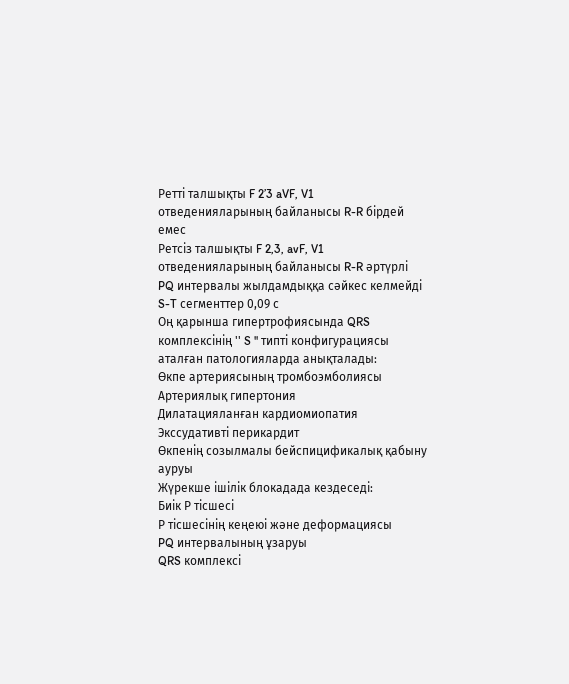Ретті талшықты F 2’3 aVF, V1 отведенияларының байланысы R-R бірдей емес
Ретсіз талшықты F 2,3, avF, V1 отведенияларының байланысы R-R әртүрлі
PQ интервалы жылдамдыққа сәйкес келмейді
S-T сегменттер 0,09 с
Оң қарынша гипертрофиясында QRS комплексінің '' S '' типті конфигурациясы аталған патологияларда анықталады:
Өкпе артериясының тромбоэмболиясы
Артериялық гипертония
Дилатацияланған кардиомиопатия
Экссудативті перикардит
Өкпенің созылмалы бейспицификалық қабыну ауруы
Жүрекше ішілік блокадада кездеседі:
Биік Р тісшесі
Р тісшесінің кеңеюі және деформациясы
PQ интервалының ұзаруы
QRS комплексі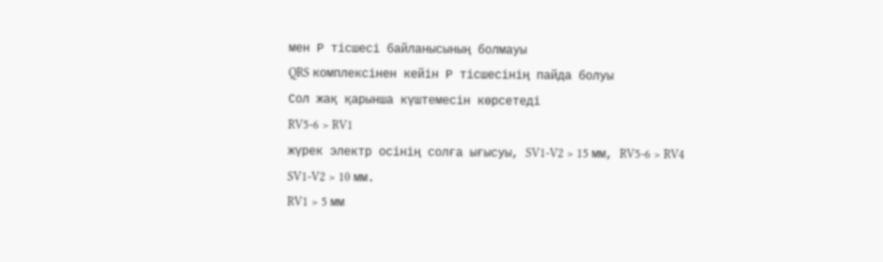мен Р тісшесі байланысының болмауы
QRS комплексінен кейін Р тісшесінің пайда болуы
Сол жақ қарынша күштемесін көрсетеді
RV5-6 > RV1
жүрек электр осінің солға ығысуы, SV1-V2 > 15 мм, RV5-6 > RV4
SV1-V2 > 10 мм.
RV1 > 5 мм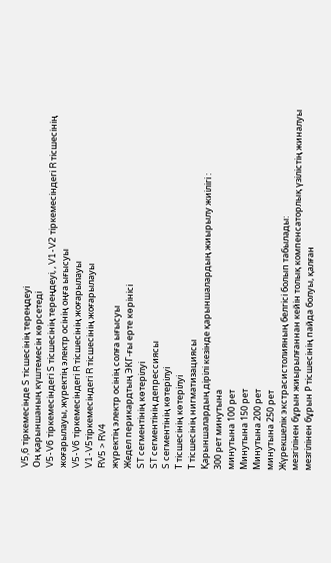V5,6 тіркемесінде S тісшесінің тереңдеуі
Оң қарыншаның күштемесін көрсетеді
V5-V6 тіркемесіндегі S тісшесінің тереңдеуі, , V1-V2 тіркемесіндегі R тісшесінің жоғарылауы, жүректің электр осінің оңға ығысуы
V5-V6 тіркемесіндегі R тісшесінің жоғарылауы
V1-V5тіркемесіндегі R тісшесінің жоғарылауы
RV5 > RV4
жүректің электр осінің солға ығысуы
Жедел перикардтың ЭКГ-ғы ерте көрінісі
ST сегментінің көтерілуі
ST сегментінің депрессиясы
S сегментінің көтерілуі
Т тісшесінің көтерілуі
Т тісшесінің нигматизациясы
Қарыншалардың дірілі кезінде қарыншалардың жиырылу жиілігі :
300 рет минутына
минутына 100 рет
Минутына 150 рет
Минутына 200 рет
минутына 250 рет
Жүрекшелік экстрасистолияның белгісі болып табылады:
мезгілінен бұрын жиырылғаннан кейін толық компенсаторлық үзілістің жиналуы
мезгілінен бұрын Р тісшесінің пайда болуы, қалған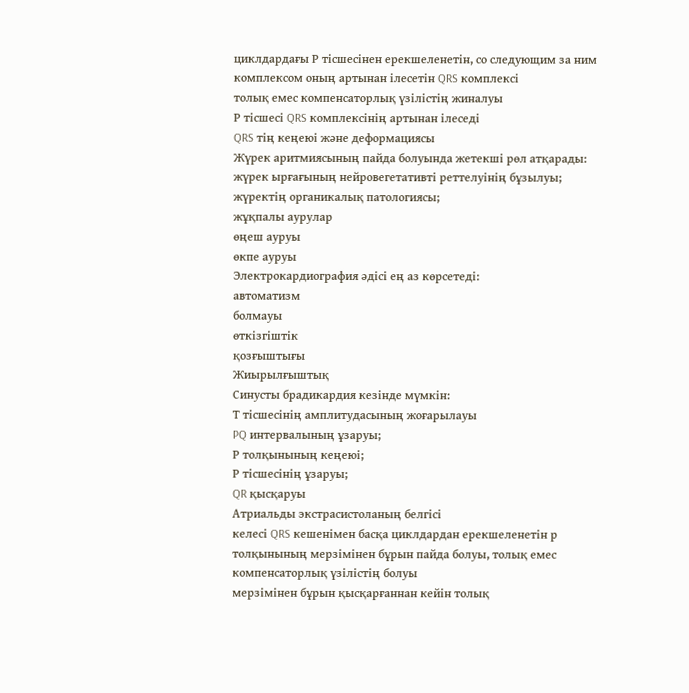циклдардағы Р тісшесінен ерекшеленетін, со следующим за ним комплексом оның артынан ілесетін QRS комплексі
толық емес компенсаторлық үзілістің жиналуы
Р тісшесі QRS комплексінің артынан ілеседі
QRS тің кеңеюі және деформациясы
Жүрек аритмиясының пайда болуында жетекші рөл атқарады:
жүрек ырғағының нейровегетативті реттелуінің бұзылуы;
жүректің органикалық патологиясы;
жұқпалы аурулар
өңеш ауруы
өкпе ауруы
Электрокардиография әдісі ең аз көрсетеді:
автоматизм
болмауы
өткізгіштік
қозғыштығы
Жиырылғыштық
Синусты брадикардия кезінде мүмкін:
Т тісшесінің амплитудасының жоғарылауы
PQ интервалының ұзаруы;
Р толқынының кеңеюі;
Р тісшесінің ұзаруы;
QR қысқаруы
Атриальды экстрасистоланың белгісі
келесі QRS кешенімен басқа циклдардан ерекшеленетін р толқынының мерзімінен бұрын пайда болуы, толық емес компенсаторлық үзілістің болуы
мерзімінен бұрын қысқарғаннан кейін толық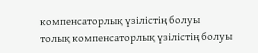компенсаторлық үзілістің болуы
толық компенсаторлық үзілістің болуы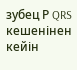зубец Р QRS кешенінен кейін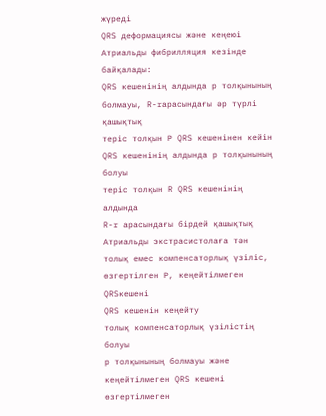жүреді
QRS деформациясы және кеңеюі
Атриальды фибрилляция кезінде байқалады:
QRS кешенінің алдында р толқынының болмауы, R-rарасындағы әр түрлі қашықтық
теріс толқын Р QRS кешенінен кейін
QRS кешенінің алдында р толқынының болуы
теріс толқын R QRS кешенінің алдында
R-r арасындағы бірдей қашықтық
Атриальды экстрасистолаға тән
толық емес компенсаторлық үзіліс, өзгертілген Р, кеңейтілмеген QRSкешені
QRS кешенін кеңейту
толық компенсаторлық үзілістің болуы
р толқынының болмауы және кеңейтілмеген QRS кешені
өзгертілмеген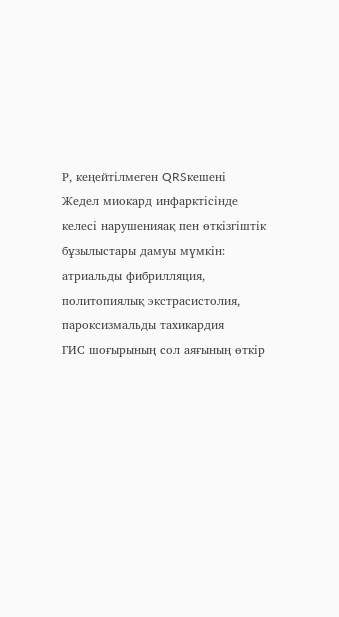Р, кеңейтілмеген QRSкешені
Жедел миокард инфарктісінде келесі нарушенияақ пен өткізгіштік бұзылыстары дамуы мүмкін:
атриальды фибрилляция, политопиялық экстрасистолия, пароксизмальды тахикардия
ГИС шоғырының сол аяғының өткір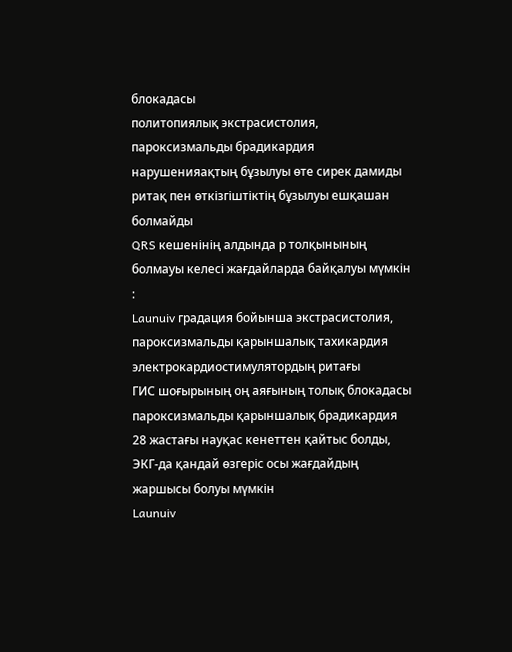блокадасы
политопиялық экстрасистолия, пароксизмальды брадикардия
нарушенияақтың бұзылуы өте сирек дамиды
ритақ пен өткізгіштіктің бұзылуы ешқашан болмайды
QRS кешенінің алдында р толқынының болмауы келесі жағдайларда байқалуы мүмкін :
Launuiv градация бойынша экстрасистолия, пароксизмальды қарыншалық тахикардия
электрокардиостимулятордың ритағы
ГИС шоғырының оң аяғының толық блокадасы
пароксизмальды қарыншалық брадикардия
28 жастағы науқас кенеттен қайтыс болды, ЭКГ-да қандай өзгеріс осы жағдайдың жаршысы болуы мүмкін
Launuiv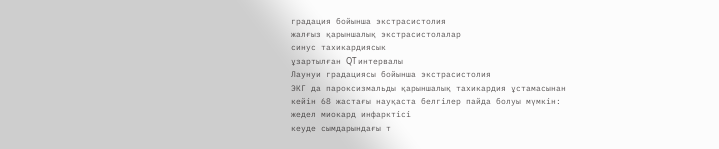градация бойынша экстрасистолия
жалғыз қарыншалық экстрасистолалар
синус тахикардиясык
ұзартылған QT интервалы
Лаунуи градациясы бойынша экстрасистолия
ЭКГ да пароксизмальды қарыншалық тахикардия ұстамасынан кейін 68 жастағы науқаста белгілер пайда болуы мүмкін:
жедел миокард инфарктісі
кеуде сымдарындағы т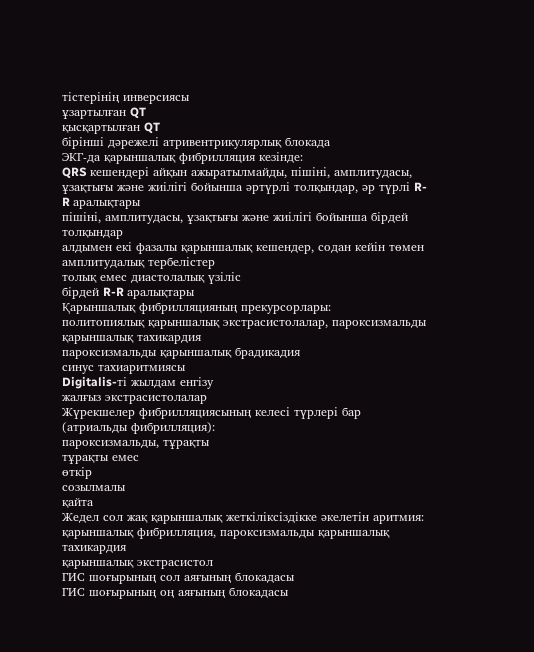тістерінің инверсиясы
ұзартылған QT
қысқартылған QT
бірінші дәрежелі атривентрикулярлық блокада
ЭКГ-да қарыншалық фибрилляция кезінде:
QRS кешендері айқын ажыратылмайды, пішіні, амплитудасы, ұзақтығы және жиілігі бойынша әртүрлі толқындар, әр түрлі R-R аралықтары
пішіні, амплитудасы, ұзақтығы және жиілігі бойынша бірдей толқындар
алдымен екі фазалы қарыншалық кешендер, содан кейін төмен амплитудалық тербелістер
толық емес диастолалық үзіліс
бірдей R-R аралықтары
Қарыншалық фибрилляцияның прекурсорлары:
политопиялық қарыншалық экстрасистолалар, пароксизмальды қарыншалық тахикардия
пароксизмальды қарыншалық брадикадия
синус тахиаритмиясы
Digitalis-ті жылдам енгізу
жалғыз экстрасистолалар
Жүрекшелер фибрилляциясының келесі түрлері бар (атриальды фибрилляция):
пароксизмальды, тұрақты
тұрақты емес
өткір
созылмалы
қайта
Жедел сол жақ қарыншалық жеткіліксіздікке әкелетін аритмия:
қарыншалық фибрилляция, пароксизмальды қарыншалық тахикардия
қарыншалық экстрасистол
ГИС шоғырының сол аяғының блокадасы
ГИС шоғырының оң аяғының блокадасы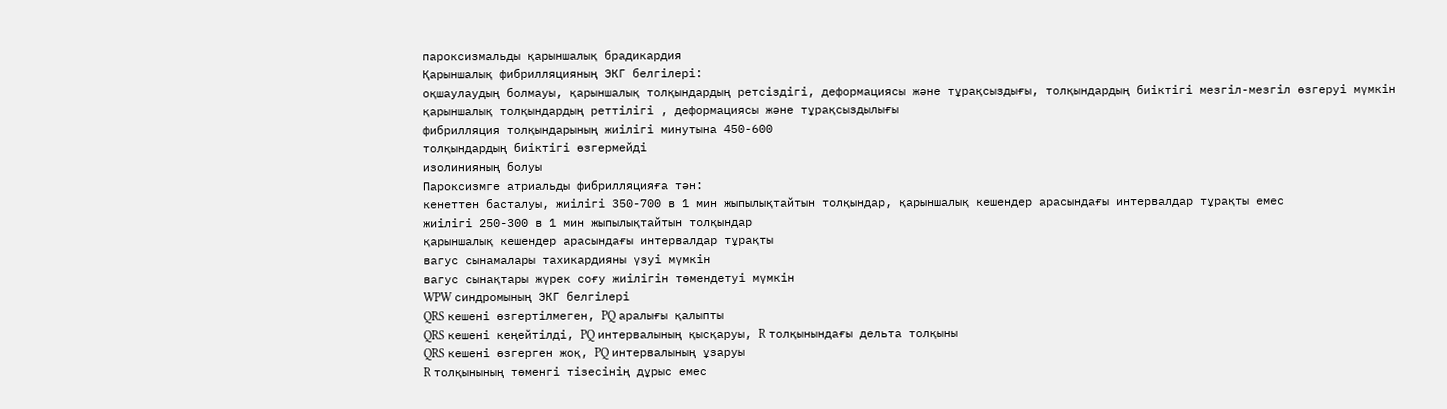пароксизмальды қарыншалық брадикардия
Қарыншалық фибрилляцияның ЭКГ белгілері:
оқшаулаудың болмауы, қарыншалық толқындардың ретсіздігі, деформациясы және тұрақсыздығы, толқындардың биіктігі мезгіл-мезгіл өзгеруі мүмкін
қарыншалық толқындардың реттілігі , деформациясы және тұрақсыздылығы
фибрилляция толқындарының жиілігі минутына 450-600
толқындардың биіктігі өзгермейді
изолинияның болуы
Пароксизмге атриальды фибрилляцияға тән:
кенеттен басталуы, жиілігі 350-700 в 1 мин жыпылықтайтын толқындар, қарыншалық кешендер арасындағы интервалдар тұрақты емес
жиілігі 250-300 в 1 мин жыпылықтайтын толқындар
қарыншалық кешендер арасындағы интервалдар тұрақты
вагус сынамалары тахикардияны үзуі мүмкін
вагус сынақтары жүрек соғу жиілігін төмендетуі мүмкін
WPW синдромының ЭКГ белгілері
QRS кешені өзгертілмеген, PQ аралығы қалыпты
QRS кешені кеңейтілді, PQ интервалының қысқаруы, R толқынындағы дельта толқыны
QRS кешені өзгерген жоқ, PQ интервалының ұзаруы
R толқынының төменгі тізесінің дұрыс емес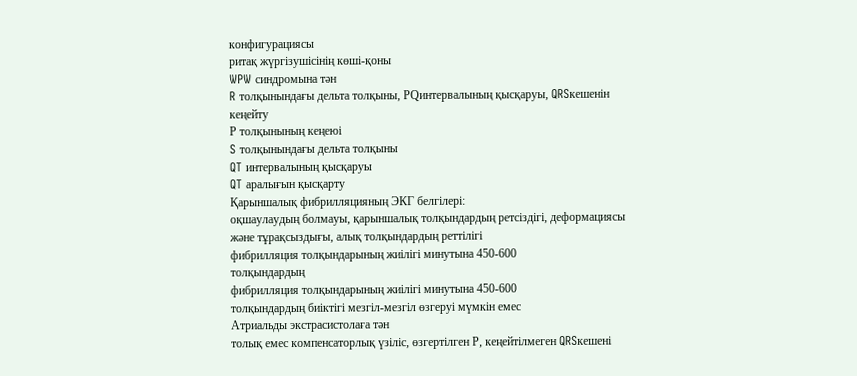конфигурациясы
ритақ жүргізушісінің көші-қоны
WPW синдромына тән
R толқынындағы дельта толқыны, РQинтервалының қысқаруы, QRSкешенін кеңейту
Р толқынының кеңеюі
S толқынындағы дельта толқыны
QT интервалының қысқаруы
QT аралығын қысқарту
Қарыншалық фибрилляцияның ЭКГ белгілері:
оқшаулаудың болмауы, қарыншалық толқындардың ретсіздігі, деформациясы және тұрақсыздығы, алық толқындардың реттілігі
фибрилляция толқындарының жиілігі минутына 450-600
толқындардың
фибрилляция толқындарының жиілігі минутына 450-600
толқындардың биіктігі мезгіл-мезгіл өзгеруі мүмкін емес
Атриальды экстрасистолаға тән
толық емес компенсаторлық үзіліс, өзгертілген Р, кеңейтілмеген QRSкешені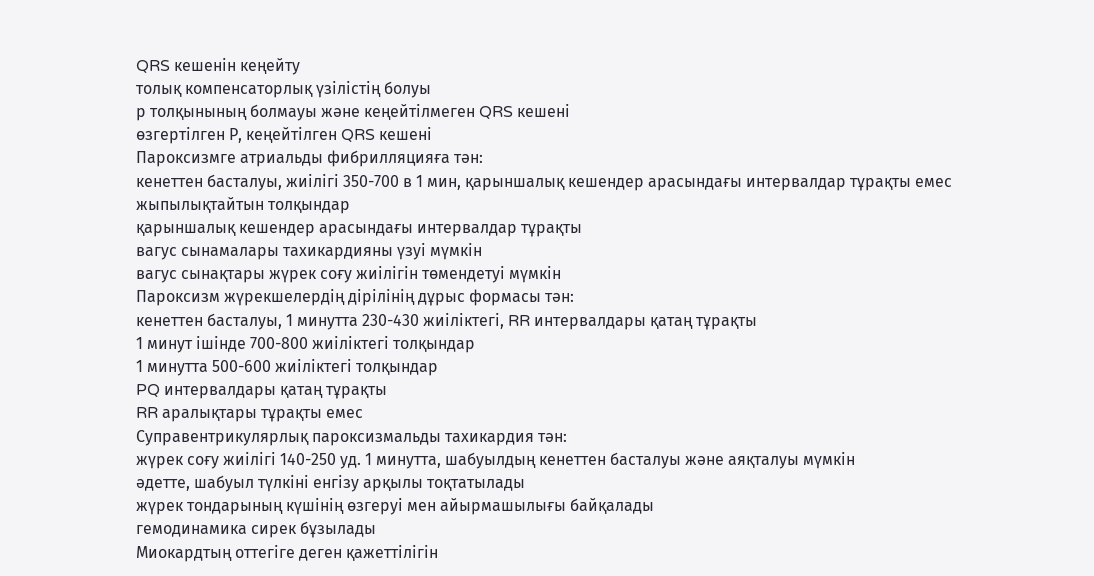QRS кешенін кеңейту
толық компенсаторлық үзілістің болуы
р толқынының болмауы және кеңейтілмеген QRS кешені
өзгертілген Р, кеңейтілген QRS кешені
Пароксизмге атриальды фибрилляцияға тән:
кенеттен басталуы, жиілігі 350-700 в 1 мин, қарыншалық кешендер арасындағы интервалдар тұрақты емес
жыпылықтайтын толқындар
қарыншалық кешендер арасындағы интервалдар тұрақты
вагус сынамалары тахикардияны үзуі мүмкін
вагус сынақтары жүрек соғу жиілігін төмендетуі мүмкін
Пароксизм жүрекшелердің дірілінің дұрыс формасы тән:
кенеттен басталуы, 1 минутта 230-430 жиіліктегі, RR интервалдары қатаң тұрақты
1 минут ішінде 700-800 жиіліктегі толқындар
1 минутта 500-600 жиіліктегі толқындар
PQ интервалдары қатаң тұрақты
RR аралықтары тұрақты емес
Суправентрикулярлық пароксизмальды тахикардия тән:
жүрек соғу жиілігі 140-250 уд. 1 минутта, шабуылдың кенеттен басталуы және аяқталуы мүмкін
әдетте, шабуыл түлкіні енгізу арқылы тоқтатылады
жүрек тондарының күшінің өзгеруі мен айырмашылығы байқалады
гемодинамика сирек бұзылады
Миокардтың оттегіге деген қажеттілігін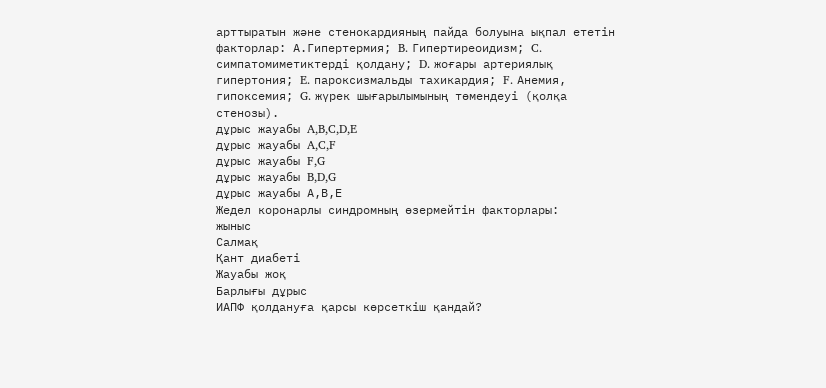арттыратын және стенокардияның пайда болуына ықпал ететін факторлар: А.Гипертермия; B. Гипертиреоидизм; C. симпатомиметиктерді қолдану; D. жоғары артериялық гипертония; E. пароксизмальды тахикардия; F. Анемия, гипоксемия; G. жүрек шығарылымының төмендеуі (қолқа стенозы).
дұрыс жауабы A,B,C,D,E
дұрыс жауабы A,C,F
дұрыс жауабы F,G
дұрыс жауабы B,D,G
дұрыс жауабы А,В,Е
Жедел коронарлы синдромның өзермейтін факторлары:
жыныс
Салмақ
Қант диабеті
Жауабы жоқ
Барлығы дұрыс
ИАПФ қолдануға қарсы көрсеткіш қандай?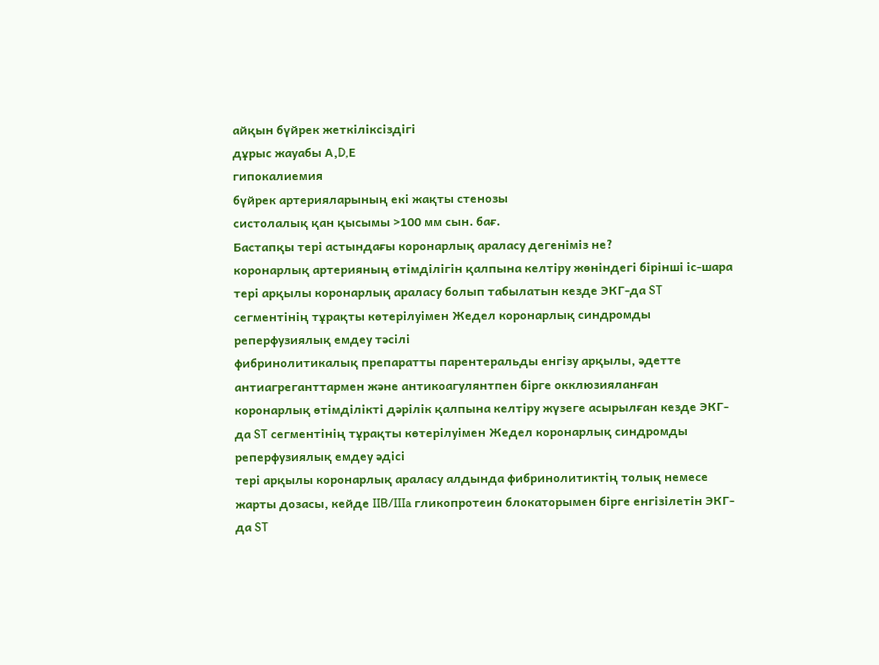айқын бүйрек жеткіліксіздігі
дұрыс жауабы А,D,Е
гипокалиемия
бүйрек артерияларының екі жақты стенозы
систолалық қан қысымы >100 мм сын. бағ.
Бастапқы тері астындағы коронарлық араласу дегеніміз не?
коронарлық артерияның өтімділігін қалпына келтіру жөніндегі бірінші іс-шара тері арқылы коронарлық араласу болып табылатын кезде ЭКГ-да ST сегментінің тұрақты көтерілуімен Жедел коронарлық синдромды реперфузиялық емдеу тәсілі
фибринолитикалық препаратты парентеральды енгізу арқылы, әдетте антиагреганттармен және антикоагулянтпен бірге окклюзияланған коронарлық өтімділікті дәрілік қалпына келтіру жүзеге асырылған кезде ЭКГ-да ST сегментінің тұрақты көтерілуімен Жедел коронарлық синдромды реперфузиялық емдеу әдісі
тері арқылы коронарлық араласу алдында фибринолитиктің толық немесе жарты дозасы, кейде IIB/IIIa гликопротеин блокаторымен бірге енгізілетін ЭКГ-да ST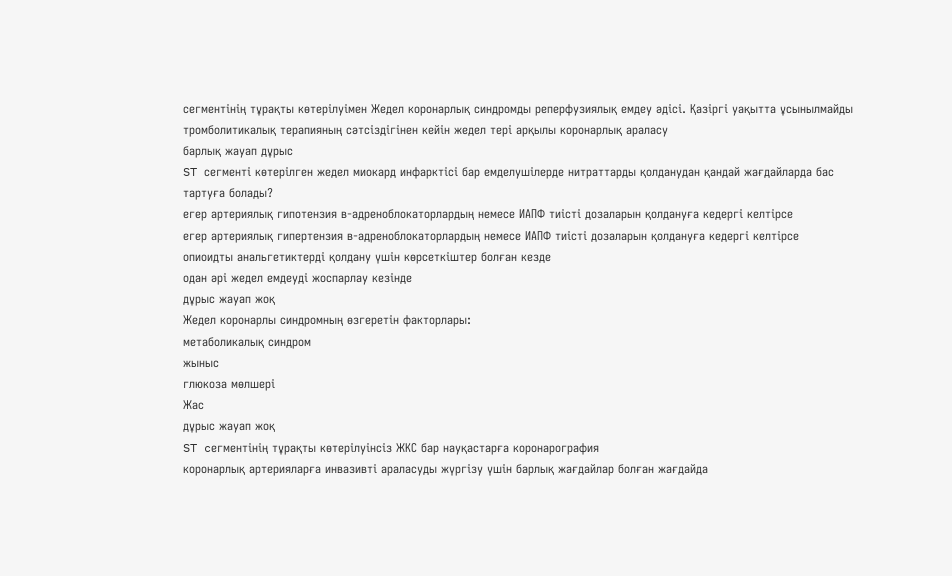сегментінің тұрақты көтерілуімен Жедел коронарлық синдромды реперфузиялық емдеу әдісі. Қазіргі уақытта ұсынылмайды
тромболитикалық терапияның сәтсіздігінен кейін жедел тері арқылы коронарлық араласу
барлық жауап дұрыс
ST сегменті көтерілген жедел миокард инфарктісі бар емделушілерде нитраттарды қолданудан қандай жағдайларда бас тартуға болады?
егер артериялық гипотензия в-адреноблокаторлардың немесе ИАПФ тиісті дозаларын қолдануға кедергі келтірсе
егер артериялық гипертензия в-адреноблокаторлардың немесе ИАПФ тиісті дозаларын қолдануға кедергі келтірсе
опиоидты анальгетиктерді қолдану үшін көрсеткіштер болған кезде
одан әрі жедел емдеуді жоспарлау кезінде
дұрыс жауап жоқ
Жедел коронарлы синдромның өзгеретін факторлары:
метаболикалық синдром
жыныс
глюкоза мөлшері
Жас
дұрыс жауап жоқ
ST cегментінің тұрақты көтерілуінсіз ЖКС бар науқастарға коронарография
коронарлық артерияларға инвазивті араласуды жүргізу үшін барлық жағдайлар болған жағдайда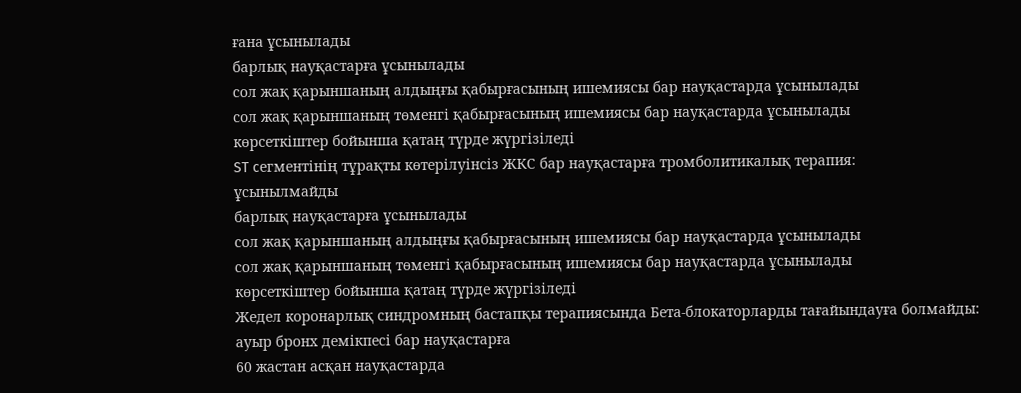ғана ұсынылады
барлық науқастарға ұсынылады
сол жақ қарыншаның алдыңғы қабырғасының ишемиясы бар науқастарда ұсынылады
сол жақ қарыншаның төменгі қабырғасының ишемиясы бар науқастарда ұсынылады
көрсеткіштер бойынша қатаң түрде жүргізіледі
ST cегментінің тұрақты көтерілуінсіз ЖКС бар науқастарға тромболитикалық терапия:
ұсынылмайды
барлық науқастарға ұсынылады
сол жақ қарыншаның алдыңғы қабырғасының ишемиясы бар науқастарда ұсынылады
сол жақ қарыншаның төменгі қабырғасының ишемиясы бар науқастарда ұсынылады
көрсеткіштер бойынша қатаң түрде жүргізіледі
Жедел коронарлық синдромның бастапқы терапиясында Бета-блокаторларды тағайындауға болмайды:
ауыр бронх демікпесі бар науқастарға
60 жастан асқан науқастарда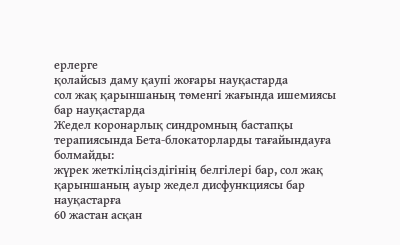ерлерге
қолайсыз даму қаупі жоғары науқастарда
сол жақ қарыншаның төменгі жағында ишемиясы бар науқастарда
Жедел коронарлық синдромның бастапқы терапиясында Бета-блокаторларды тағайындауға болмайды:
жүрек жеткіліңсіздігінің белгілері бар, сол жақ қарыншаның ауыр жедел дисфункциясы бар науқастарға
60 жастан асқан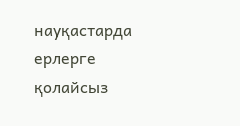науқастарда
ерлерге
қолайсыз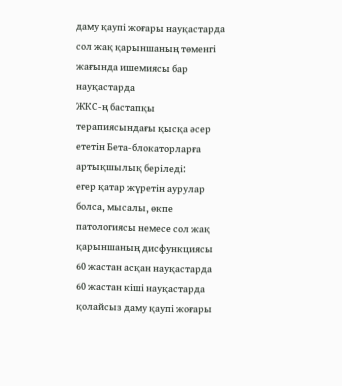даму қаупі жоғары науқастарда
сол жақ қарыншаның төменгі жағында ишемиясы бар науқастарда
ЖКС-ң бастапқы терапиясындағы қысқа әсер ететін Бета-блокаторларға артықшылық беріледі:
егер қатар жүретін аурулар болса, мысалы, өкпе патологиясы немесе сол жақ қарыншаның дисфункциясы
60 жастан асқан науқастарда
60 жастан кіші науқастарда
қолайсыз даму қаупі жоғары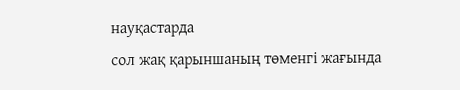науқастарда
сол жақ қарыншаның төменгі жағында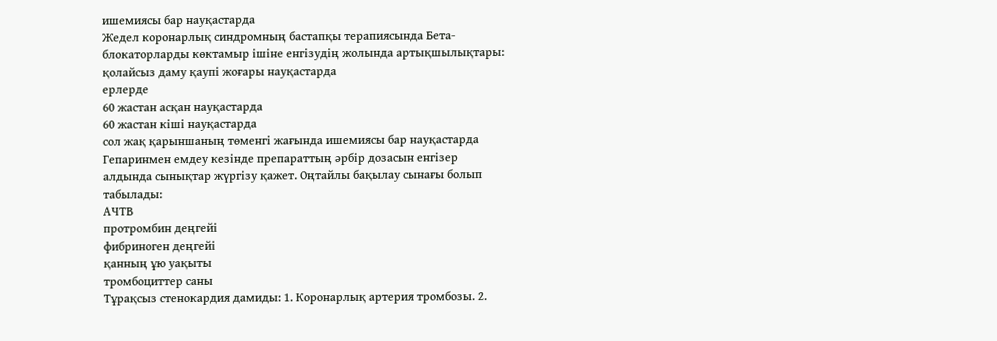ишемиясы бар науқастарда
Жедел коронарлық синдромның бастапқы терапиясында Бета-блокаторларды көктамыр ішіне енгізудің жолында артықшылықтары:
қолайсыз даму қаупі жоғары науқастарда
ерлерде
60 жастан асқан науқастарда
60 жастан кіші науқастарда
сол жақ қарыншаның төменгі жағында ишемиясы бар науқастарда
Гепаринмен емдеу кезінде препараттың әрбір дозасын енгізер алдында сынықтар жүргізу қажет. Оңтайлы бақылау сынағы болып табылады:
АЧТВ
протромбин деңгейі
фибриноген деңгейі
қанның ұю уақыты
тромбоциттер саны
Тұрақсыз стенокардия дамиды: 1. Коронарлық артерия тромбозы. 2.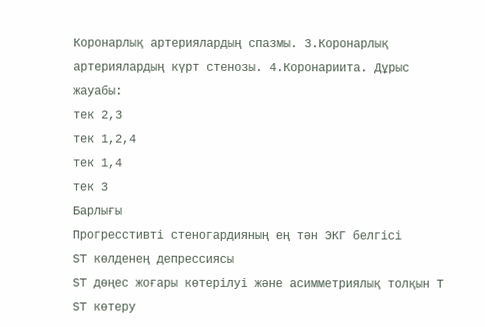Коронарлық артериялардың спазмы. 3.Коронарлық артериялардың күрт стенозы. 4.Коронариита. Дұрыс жауабы:
тек 2,3
тек 1,2,4
тек 1,4
тек 3
Барлығы
Прогресстивті стеногардияның ең тән ЭКГ белгісі
ST көлденең депрессиясы
ST дөңес жоғары көтерілуі және асимметриялық толқын Т
ST көтеру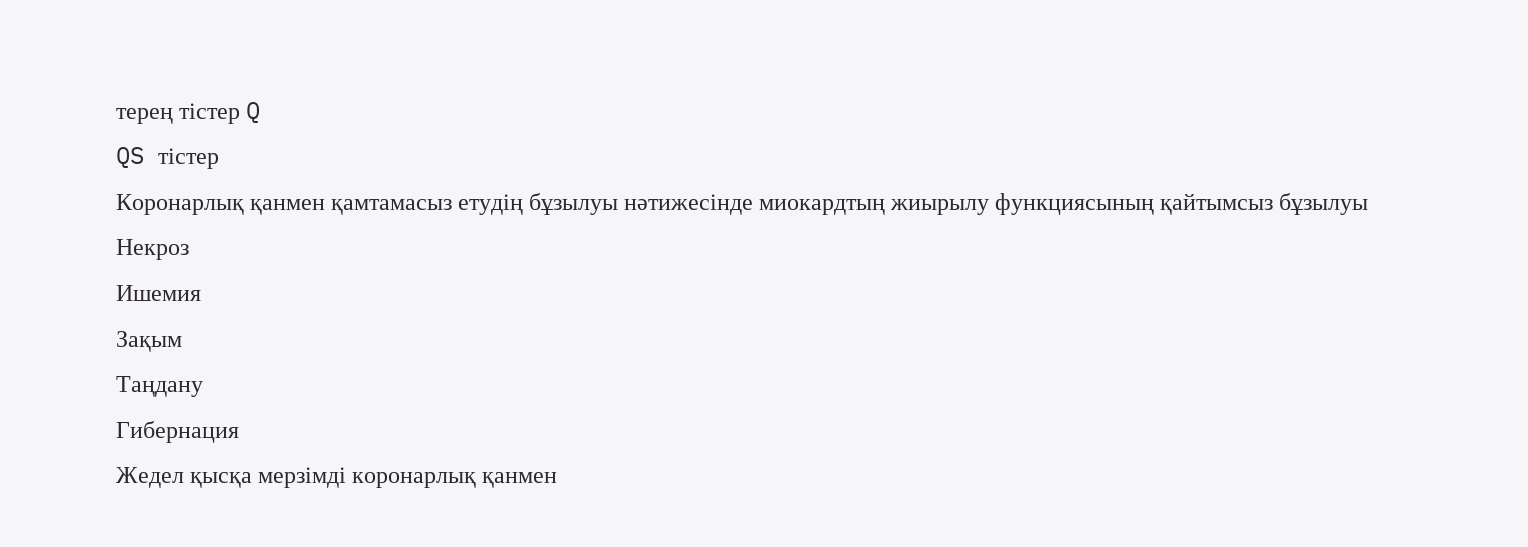терең тістер Q
QS тістер
Коронарлық қанмен қамтамасыз етудің бұзылуы нәтижесінде миокардтың жиырылу функциясының қайтымсыз бұзылуы
Некроз
Ишемия
Зақым
Таңдану
Гибернация
Жедел қысқа мерзімді коронарлық қанмен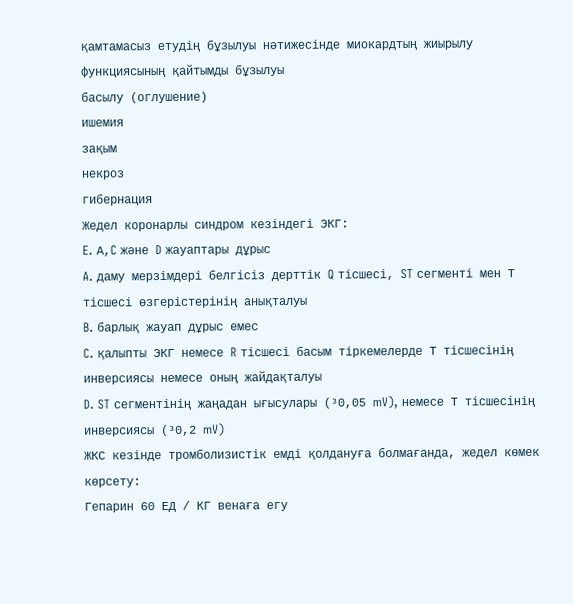қамтамасыз етудің бұзылуы нәтижесінде миокардтың жиырылу функциясының қайтымды бұзылуы
басылу (оглушение)
ишемия
зақым
некроз
гибернация
Жедел коронарлы синдром кезіндегі ЭКГ:
E. А,C және D жауаптары дұрыс
A. даму мерзімдері белгісіз дерттік Q тісшесі, ST сегменті мен Т тісшесі өзгерістерінің анықталуы
B. барлық жауап дұрыс емес
C. қалыпты ЭКГ немесе R тісшесі басым тіркемелерде Т тісшесінің инверсиясы немесе оның жайдақталуы
D. ST сегментінің жаңадан ығысулары (³0,05 mV), немесе Т тісшесінің инверсиясы (³0,2 mV)
ЖКС кезінде тромболизистік емді қолдануға болмағанда, жедел көмек көрсету:
Гепарин 60 ЕД / КГ венаға егу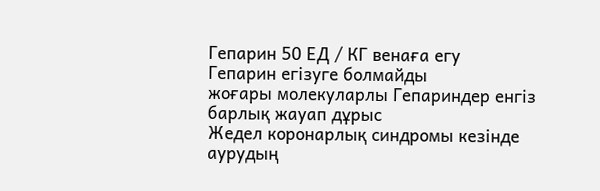Гепарин 50 ЕД / КГ венаға егу
Гепарин егізуге болмайды
жоғары молекуларлы Гепариндер енгіз
барлық жауап дұрыс
Жедел коронарлық синдромы кезінде аурудың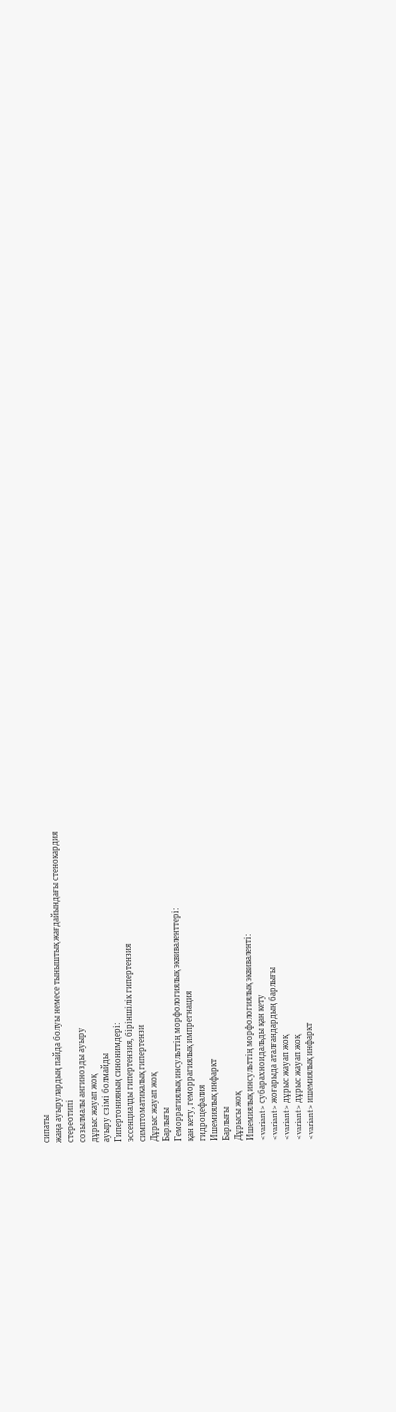сипаты
жаңа ауырулардың пайда болуы немесе тыныштық жағдайындағы стенокардия
стереотипі
созылмалы ангинозды ауыру
дұрыс жауап жоқ
ауыру сзімі болмайды
Гипертонияның синонимдері:
эссенциалды гипертензия, біріншілік гипертензия
симптоматикалық гипертензи
Дұрыс жауап жоқ
Барлығы
Геморрагиялық инсульттің морфологиялық эквиваленттері:
қан кету, геморрагиялық импрегнация
гидроцефалия
Ишемиялық инфаркт
Барлығы
Дұрысы жоқ
Ишемиялық инсульттің морфологиялық эквиваленті:
<variant> субарахноидальды қан кету
<variant> жоғарыда аталғандардың барлығы
<variant> дұрыс жауап жоқ
<variant> дұрыс жауап жоқ
<variant> ишемиялық инфаркт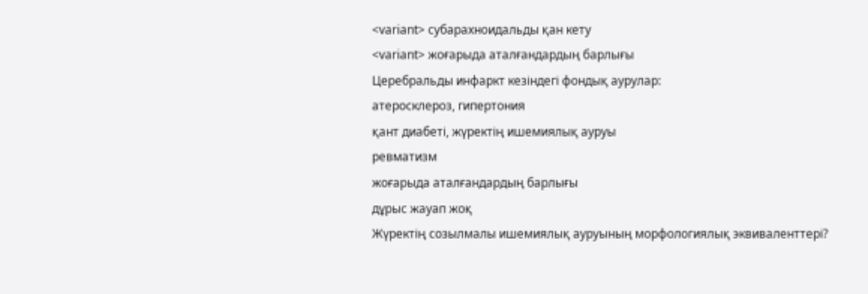<variant> субарахноидальды қан кету
<variant> жоғарыда аталғандардың барлығы
Церебральды инфаркт кезіндегі фондық аурулар:
атеросклероз, гипертония
қант диабеті, жүректің ишемиялық ауруы
ревматизм
жоғарыда аталғандардың барлығы
дұрыс жауап жоқ
Жүректің созылмалы ишемиялық ауруының морфологиялық эквиваленттері?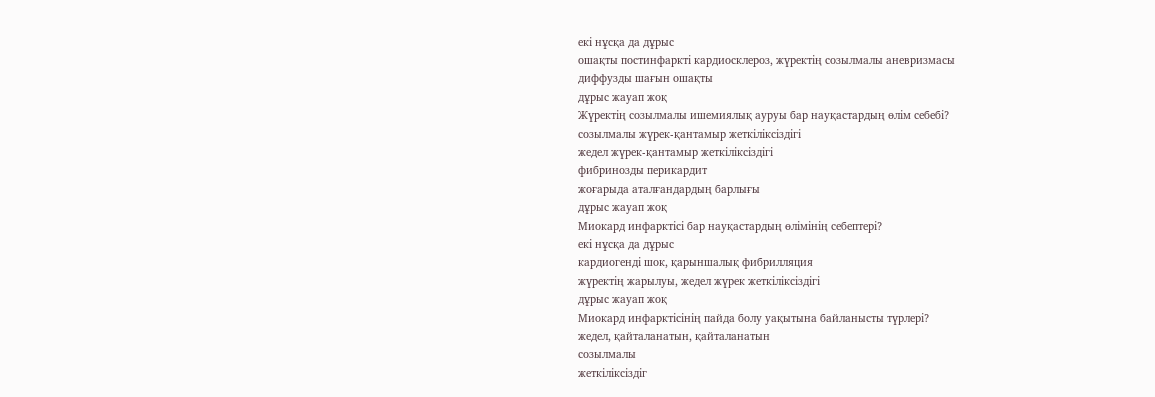екі нұсқа да дұрыс
ошақты постинфаркті кардиосклероз, жүректің созылмалы аневризмасы
диффузды шағын ошақты
дұрыс жауап жоқ
Жүректің созылмалы ишемиялық ауруы бар науқастардың өлім себебі?
созылмалы жүрек-қантамыр жеткіліксіздігі
жедел жүрек-қантамыр жеткіліксіздігі
фибринозды перикардит
жоғарыда аталғандардың барлығы
дұрыс жауап жоқ
Миокард инфарктісі бар науқастардың өлімінің себептері?
екі нұсқа да дұрыс
кардиогенді шок, қарыншалық фибрилляция
жүректің жарылуы, жедел жүрек жеткіліксіздігі
дұрыс жауап жоқ
Миокард инфарктісінің пайда болу уақытына байланысты түрлері?
жедел, қайталанатын, қайталанатын
созылмалы
жеткіліксіздіг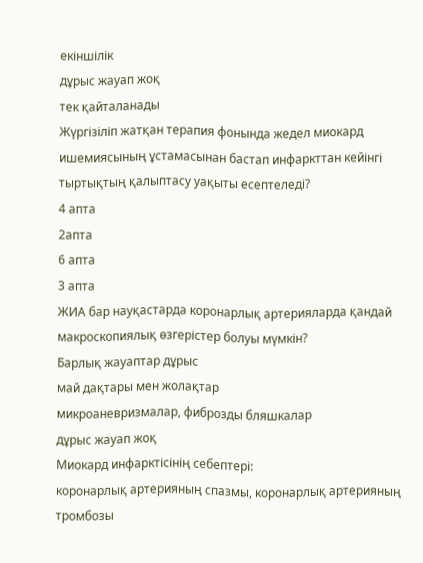екіншілік
дұрыс жауап жоқ
тек қайталанады
Жүргізіліп жатқан терапия фонында жедел миокард ишемиясының ұстамасынан бастап инфаркттан кейінгі тыртықтың қалыптасу уақыты есептеледі?
4 апта
2апта
6 апта
3 апта
ЖИА бар науқастарда коронарлық артерияларда қандай макроскопиялық өзгерістер болуы мүмкін?
Барлық жауаптар дұрыс
май дақтары мен жолақтар
микроаневризмалар, фиброзды бляшкалар
дұрыс жауап жоқ
Миокард инфарктісінің себептері:
коронарлық артерияның спазмы, коронарлық артерияның тромбозы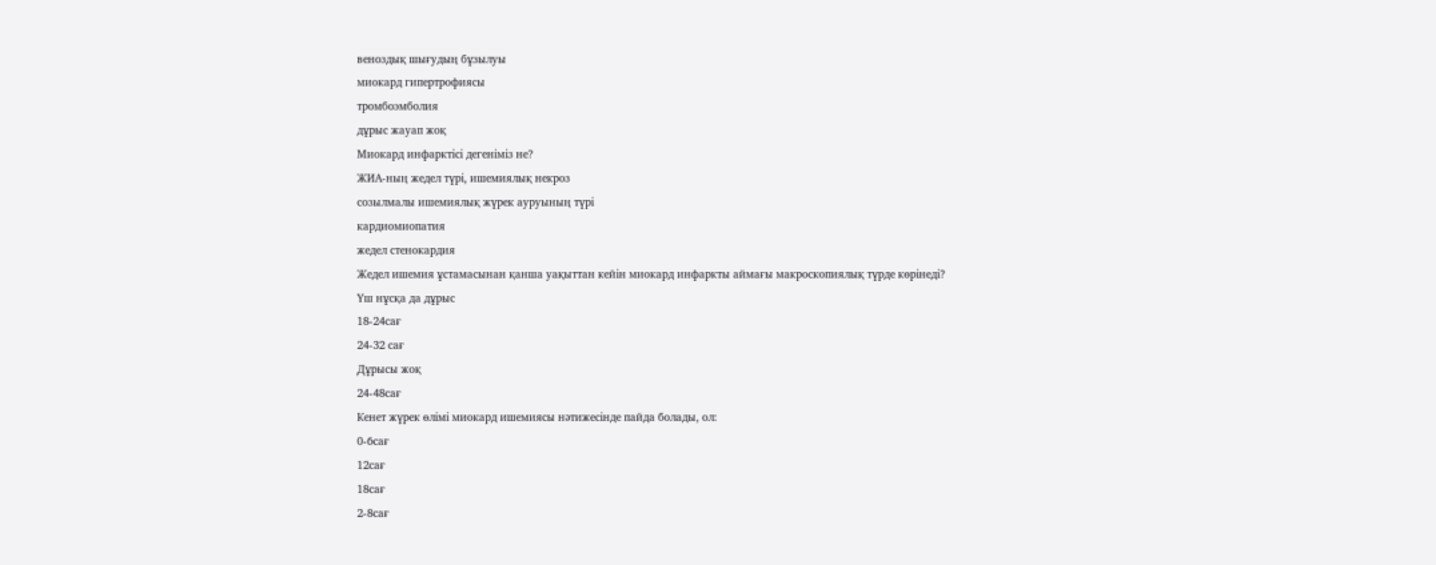веноздық шығудың бұзылуы
миокард гипертрофиясы
тромбоэмболия
дұрыс жауап жоқ
Миокард инфарктісі дегеніміз не?
ЖИА-ның жедел түрі, ишемиялық некроз
созылмалы ишемиялық жүрек ауруының түрі
кардиомиопатия
жедел стенокардия
Жедел ишемия ұстамасынан қанша уақыттан кейін миокард инфаркты аймағы макроскопиялық түрде көрінеді?
Үш нұсқа да дұрыс
18-24сағ
24-32 сағ
Дұрысы жоқ
24-48сағ
Кенет жүрек өлімі миокард ишемиясы нәтижесінде пайда болады, ол:
0-6сағ
12сағ
18сағ
2-8сағ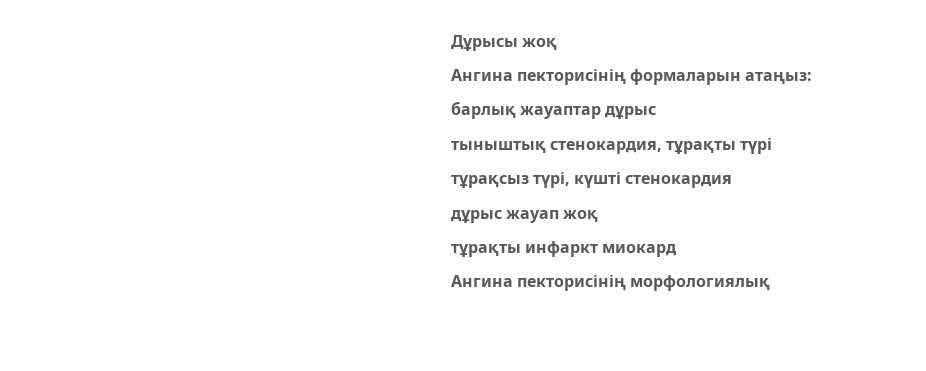Дұрысы жоқ
Ангина пекторисінің формаларын атаңыз:
барлық жауаптар дұрыс
тыныштық стенокардия, тұрақты түрі
тұрақсыз түрі, күшті стенокардия
дұрыс жауап жоқ
тұрақты инфаркт миокард
Ангина пекторисінің морфологиялық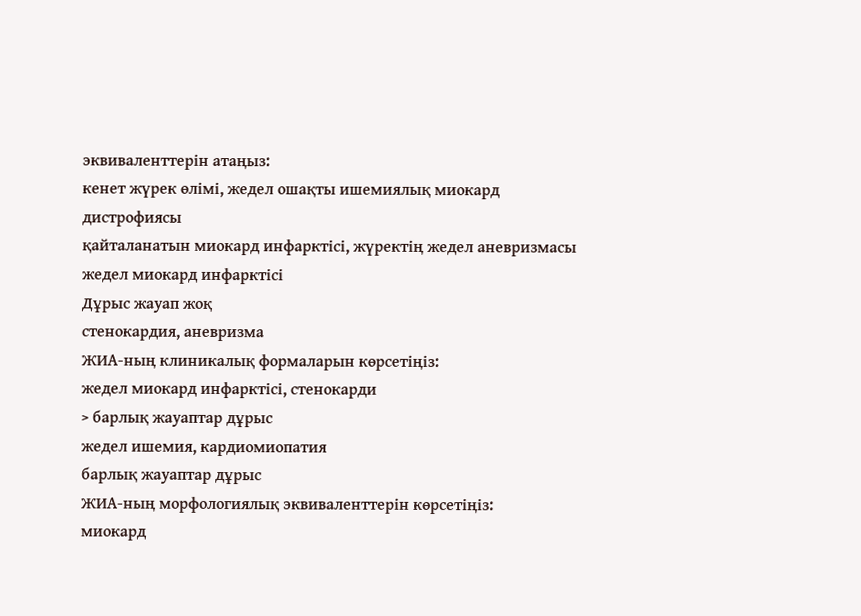эквиваленттерін атаңыз:
кенет жүрек өлімі, жедел ошақты ишемиялық миокард дистрофиясы
қайталанатын миокард инфарктісі, жүректің жедел аневризмасы
жедел миокард инфарктісі
Дұрыс жауап жоқ
стенокардия, аневризма
ЖИА-ның клиникалық формаларын көрсетіңіз:
жедел миокард инфарктісі, стенокарди
> барлық жауаптар дұрыс
жедел ишемия, кардиомиопатия
барлық жауаптар дұрыс
ЖИА-ның морфологиялық эквиваленттерін көрсетіңіз:
миокард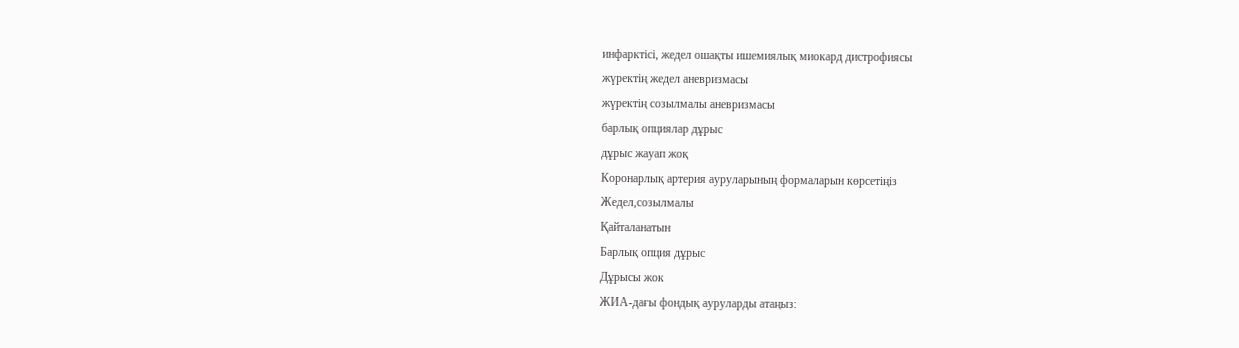инфарктісі, жедел ошақты ишемиялық миокард дистрофиясы
жүректің жедел аневризмасы
жүректің созылмалы аневризмасы
барлық опциялар дұрыс
дұрыс жауап жоқ
Коронарлық артерия ауруларының формаларын көрсетіңіз
Жедел,созылмалы
Қайталанатын
Барлық опция дұрыс
Дұрысы жок
ЖИА-дағы фондық ауруларды атаңыз: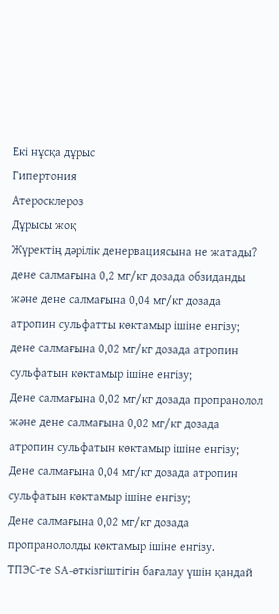Екі нұсқа дұрыс
Гипертония
Атеросклероз
Дұрысы жоқ
Жүректің дәрілік денервациясына не жатады?
дене салмағына 0,2 мг/кг дозада обзиданды және дене салмағына 0,04 мг/кг дозада атропин сульфатты көктамыр ішіне енгізу;
дене салмағына 0,02 мг/кг дозада атропин сульфатын көктамыр ішіне енгізу;
Дене салмағына 0,02 мг/кг дозада пропранолол және дене салмағына 0,02 мг/кг дозада атропин сульфатын көктамыр ішіне енгізу;
Дене салмағына 0,04 мг/кг дозада атропин сульфатын көктамыр ішіне енгізу;
Дене салмағына 0,02 мг/кг дозада пропранололды көктамыр ішіне енгізу.
ТПЭС-те SA-өткізгіштігін бағалау үшін қандай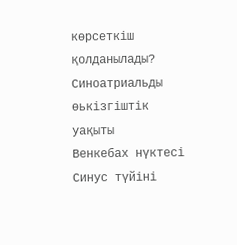көрсеткіш қолданылады?
Синоатриальды өькізгіштік уақыты
Венкебах нүктесі
Синус түйіні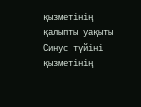қызметінің қалыпты уақыты
Синус түйіні қызметінің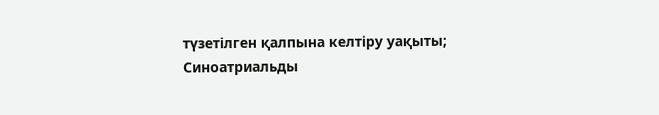түзетілген қалпына келтіру уақыты;
Синоатриальды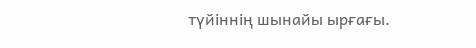түйіннің шынайы ырғағы.